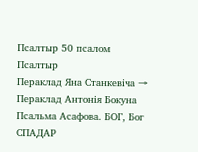Псалтыр 50 псалом
Псалтыр
Пераклад Яна Станкевіча → Пераклад Антонія Бокуна
Псальма Асафова. БОГ, Бог СПАДАР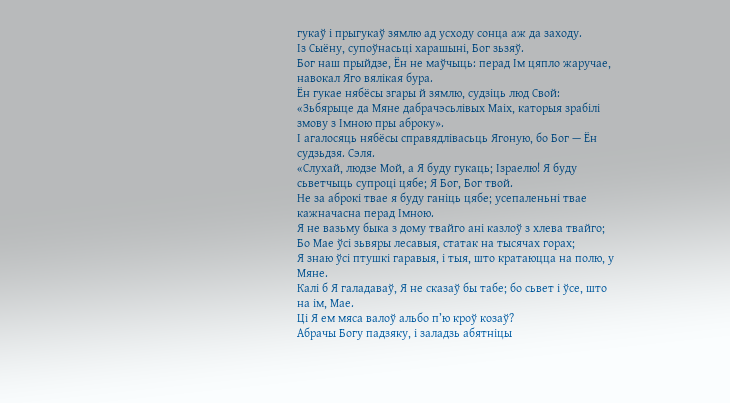гукаў і прыгукаў зямлю ад усходу сонца аж да заходу.
Із Сыёну, супоўнасьці харашыні, Бог зьзяў.
Бог наш прыйдзе, Ён не маўчыць: перад Ім цяпло жаручае, навокал Яго вялікая бура.
Ён гукае нябёсы згары й зямлю, судзіць люд Свой:
«Зьбярыце да Мяне дабрачэсьлівых Маіх, каторыя зрабілі змову з Імною пры аброку».
І агалосяць нябёсы справядлівасьць Ягоную, бо Бог — Ён судзьдзя. Сэля.
«Слухай, людзе Мой, а Я буду гукаць; Ізраелю! Я буду сьветчыць супроці цябе; Я Бог, Бог твой.
Не за аброкі твае я буду ганіць цябе; усепаленьні твае кажначасна перад Імною.
Я не вазьму быка з дому твайго ані казлоў з хлева твайго;
Бо Мае ўсі зьвяры лесавыя, статак на тысячах горах;
Я знаю ўсі птушкі гаравыя, і тыя, што кратаюцца на полю, у Мяне.
Калі б Я галадаваў, Я не сказаў бы табе; бо сьвет і ўсе, што на ім, Мае.
Ці Я ем мяса валоў альбо п’ю кроў козаў?
Абрачы Богу падзяку, і заладзь абятніцы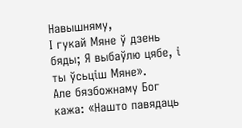Навышняму,
І гукай Мяне ў дзень бяды; Я выбаўлю цябе, і ты ўсьціш Мяне».
Але бязбожнаму Бог кажа: «Нашто павядаць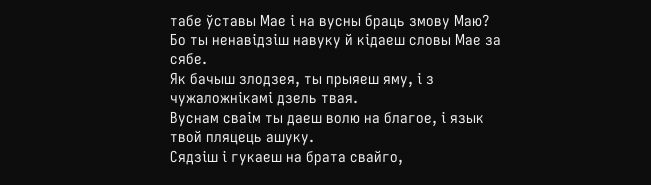табе ўставы Мае і на вусны браць змову Маю?
Бо ты ненавідзіш навуку й кідаеш словы Мае за сябе.
Як бачыш злодзея, ты прыяеш яму, і з чужаложнікамі дзель твая.
Вуснам сваім ты даеш волю на благое, і язык твой пляцець ашуку.
Сядзіш і гукаеш на брата свайго,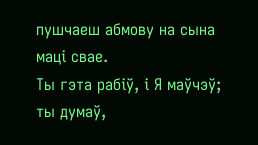пушчаеш абмову на сына маці свае.
Ты гэта рабіў, і Я маўчэў; ты думаў,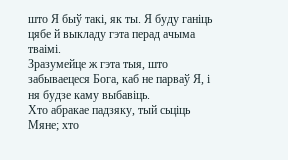што Я быў такі, як ты. Я буду ганіць цябе й выкладу гэта перад ачыма тваімі.
Зразумейце ж гэта тыя, што забываецеся Бога, каб не парваў Я, і ня будзе каму выбавіць.
Хто абракае падзяку, тый сьціць Мяне; хто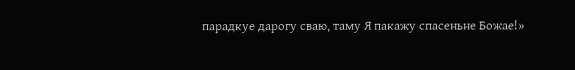парадкуе дарогу сваю, таму Я пакажу спасеньне Божае!»